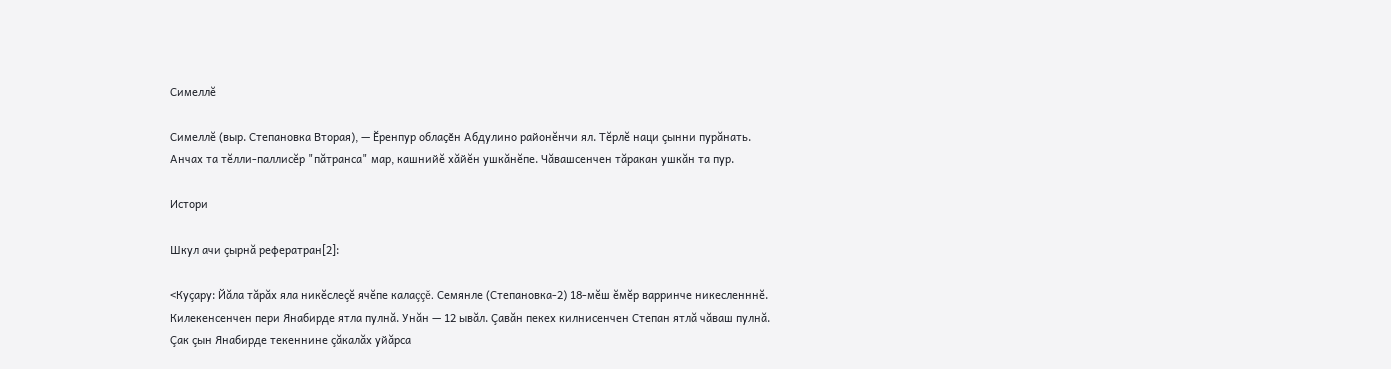Симеллĕ

Симеллĕ (выр. Степановка Вторая), — Ӗренпур облаҫӗн Абдулино районĕнчи ял. Тĕрлĕ наци çынни пурăнать. Анчах та тĕлли-паллисĕр "пăтранса" мар, кашнийĕ хăйĕн ушкăнĕпе. Чăвашсенчен тăракан ушкăн та пур.

Истори

Шкул ачи çырнă рефератран[2]:

<Куçару: Йăла тăрăх яла никĕслеçĕ ячĕпе калаççĕ. Семянле (Степановка-2) 18-мĕш ĕмĕр варринче никесленннĕ. Килекенсенчен пери Янабирде ятла пулнă. Унăн — 12 ывăл. Çавăн пекех килнисенчен Степан ятлă чăваш пулнă. Çак çын Янабирде текеннине çăкалăх уйăрса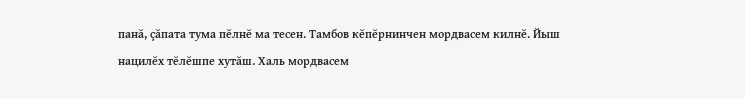панă, çăпата тума пĕлнĕ ма тесен. Тамбов кĕпĕрнинчен мордвасем килнĕ. Йыш нацилĕх тĕлĕшпе хутăш. Халь мордвасем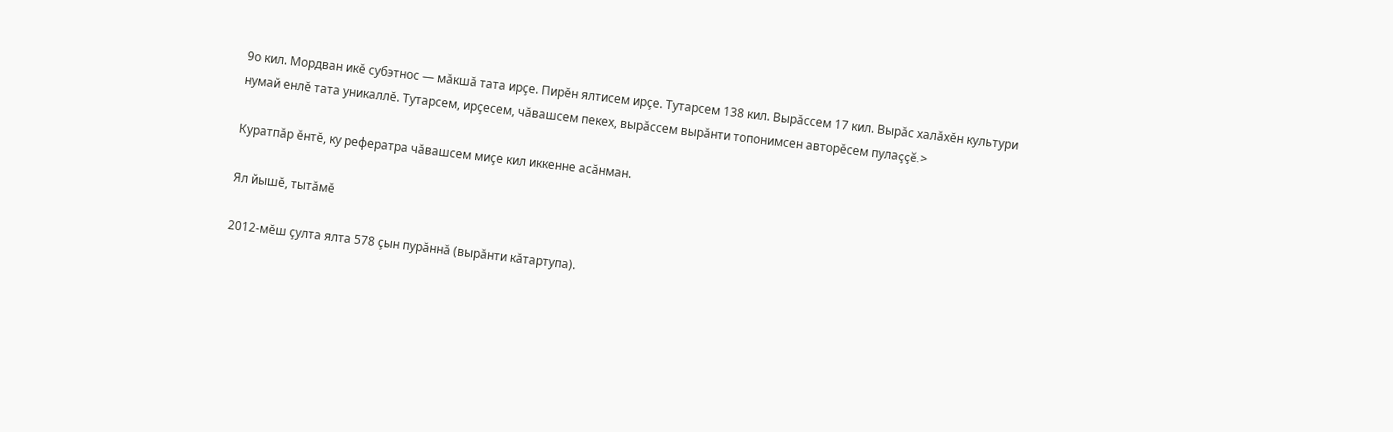9о кил. Мордван икĕ субэтнос — мăкшă тата ирçе. Пирĕн ялтисем ирçе. Тутарсем 138 кил. Вырăссем 17 кил. Вырăс халăхĕн культури нумай енлĕ тата уникаллĕ. Тутарсем, ирçесем, чăвашсем пекех, вырăссем вырăнти топонимсен авторĕсем пулаççĕ.>

Куратпăр ĕнтĕ, ку рефератра чăвашсем миçе кил иккенне асăнман.

Ял йышĕ, тытăмĕ

2012-мĕш çулта ялта 578 çын пурăннă (вырăнти кăтартупа).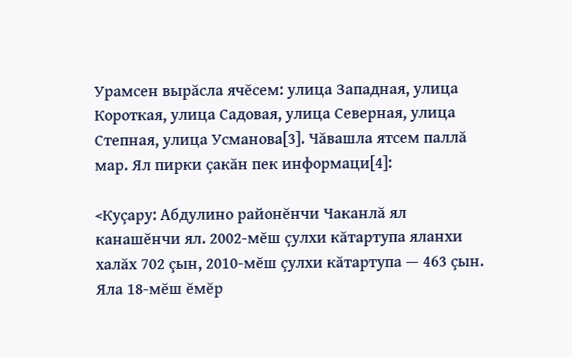Урамсен вырăсла ячĕсем: улица Западная, улица Короткая, улица Садовая, улица Северная, улица Степная, улица Усманова[3]. Чăвашла ятсем паллă мар. Ял пирки çакăн пек информаци[4]:

<Куçару: Абдулино районĕнчи Чаканлă ял канашĕнчи ял. 2002-мĕш çулхи кăтартупа яланхи халăх 702 çын, 2010-мĕш çулхи кăтартупа — 463 çын. Яла 18-мĕш ĕмĕр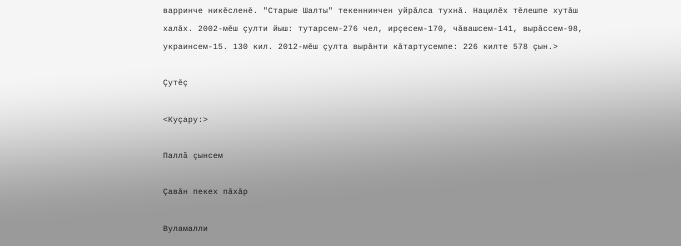варринче никĕсленĕ. "Старые Шалты" текеннинчен уйрăлса тухнă. Нацилĕх тĕлешпе хутăш халăх. 2002-мĕш çулти йыш: тутарсем-276 чел, ирçесем-170, чăвашсем-141, вырăссем-98, украинсем-15. 130 кил. 2012-мĕш çулта вырăнти кăтартусемпе: 226 килте 578 çын.>

Çутĕç

<Куçару:>

Паллă çынсем

Çавăн пекех пăхăр

Вуламалли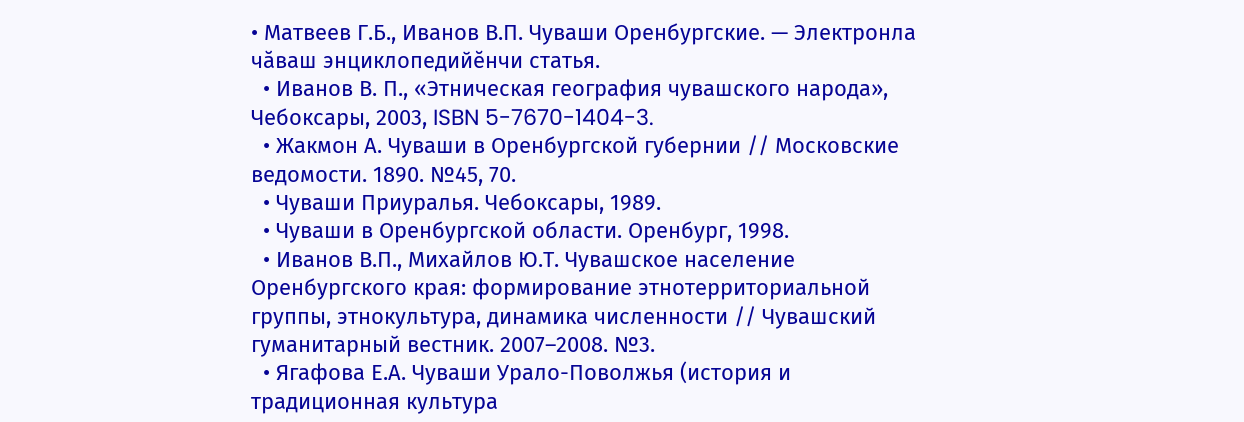• Матвеев Г.Б., Иванов В.П. Чуваши Оренбургские. — Электронла чăваш энциклопедийĕнчи статья.
  • Иванов В. П., «Этническая география чувашского народа», Чебоксары, 2003, ISBN 5-7670-1404-3.
  • Жакмон А. Чуваши в Оренбургской губернии // Московские ведомости. 1890. №45, 70.
  • Чуваши Приуралья. Чебоксары, 1989.
  • Чуваши в Оренбургской области. Оренбург, 1998.
  • Иванов В.П., Михайлов Ю.Т. Чувашское население Оренбургского края: формирование этнотерриториальной группы, этнокультура, динамика численности // Чувашский гуманитарный вестник. 2007–2008. №3.
  • Ягафова Е.А. Чуваши Урало-Поволжья (история и традиционная культура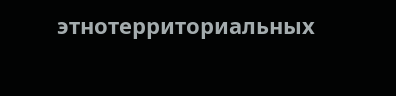этнотерриториальных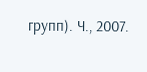групп). Ч., 2007.